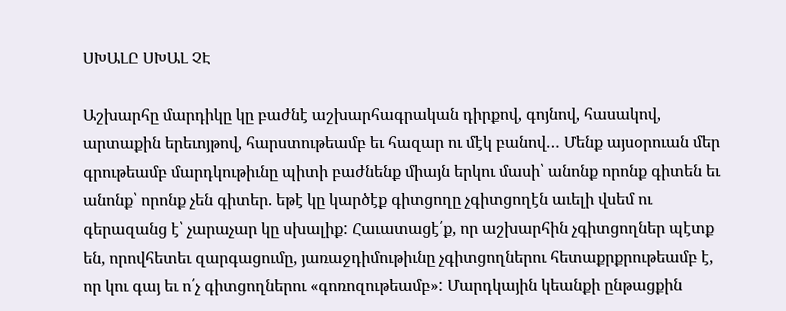ՍԽԱԼԸ ՍԽԱԼ ՉԷ

Աշխարհը մարդիկը կը բաժնէ աշխարհագրական դիրքով, գոյնով, հասակով, արտաքին երեւոյթով, հարստութեամբ եւ հազար ու մէկ բանով… Մենք այսօրուան մեր գրութեամբ մարդկութիւնը պիտի բաժնենք միայն երկու մասի՝ անոնք որոնք գիտեն եւ անոնք՝ որոնք չեն գիտեր. եթէ կը կարծէք գիտցողը չգիտցողէն աւելի վսեմ ու գերազանց է՝ չարաչար կը սխալիք: Հաւատացէ՛ք, որ աշխարհին չգիտցողներ պէտք են, որովհետեւ զարգացումը, յառաջդիմութիւնը չգիտցողներու հետաքրքրութեամբ է, որ կու գայ եւ ո՛չ գիտցողներու «գոռոզութեամբ»: Մարդկային կեանքի ընթացքին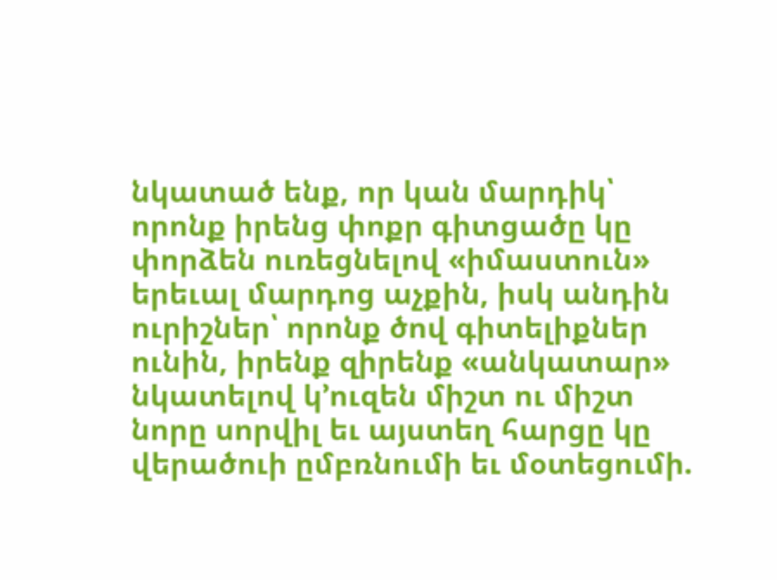նկատած ենք, որ կան մարդիկ՝ որոնք իրենց փոքր գիտցածը կը փորձեն ուռեցնելով «իմաստուն» երեւալ մարդոց աչքին, իսկ անդին ուրիշներ՝ որոնք ծով գիտելիքներ ունին, իրենք զիրենք «անկատար» նկատելով կ՚ուզեն միշտ ու միշտ նորը սորվիլ եւ այստեղ հարցը կը վերածուի ըմբռնումի եւ մօտեցումի.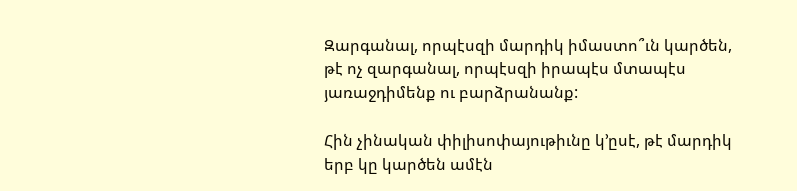Զարգանալ, որպէսզի մարդիկ իմաստո՞ւն կարծեն, թէ ոչ զարգանալ, որպէսզի իրապէս մտապէս յառաջդիմենք ու բարձրանանք:

Հին չինական փիլիսոփայութիւնը կ՚ըսէ, թէ մարդիկ երբ կը կարծեն ամէն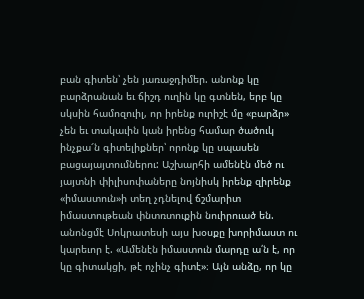բան գիտեն՝ չեն յառաջդիմեր. անոնք կը բարձրանան եւ ճիշդ ուղին կը գտնեն, երբ կը սկսին համոզուիլ, որ իրենք ուրիշէ մը «բարձր» չեն եւ տակաւին կան իրենց համար ծածուկ ինչքա՜ն գիտելիքներ՝ որոնք կը սպասեն բացայայտումներու: Աշխարհի ամենէն մեծ ու յայտնի փիլիսոփաները նոյնիսկ իրենք զիրենք «իմաստուն»ի տեղ չդնելով ճշմարիտ իմաստութեան փնտռտուքին նուիրուած են. անոնցմէ Սոկրատեսի այս խօսքը խորիմաստ ու կարեւոր է. «Ամենէն իմաստուն մարդը ա՛ն է, որ կը գիտակցի, թէ ոչինչ գիտէ»։ Այն անձը, որ կը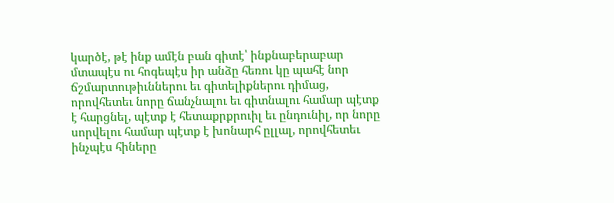կարծէ, թէ ինք ամէն բան գիտէ՝ ինքնաբերաբար մտապէս ու հոգեպէս իր անձը հեռու կը պահէ նոր ճշմարտութիւններու եւ գիտելիքներու դիմաց, որովհետեւ նորը ճանչնալու եւ գիտնալու համար պէտք է հարցնել, պէտք է հետաքրքրուիլ եւ ընդունիլ, որ նորը սորվելու համար պէտք է խոնարհ ըլլալ, որովհետեւ ինչպէս հիները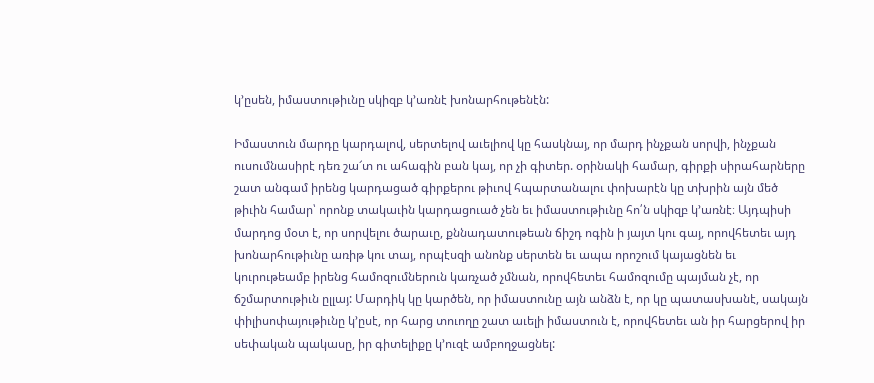կ՚ըսեն, իմաստութիւնը սկիզբ կ՚առնէ խոնարհութենէն:

Իմաստուն մարդը կարդալով, սերտելով աւելիով կը հասկնայ, որ մարդ ինչքան սորվի, ինչքան ուսումնասիրէ դեռ շա՜տ ու ահագին բան կայ, որ չի գիտեր. օրինակի համար, գիրքի սիրահարները շատ անգամ իրենց կարդացած գիրքերու թիւով հպարտանալու փոխարէն կը տխրին այն մեծ թիւին համար՝ որոնք տակաւին կարդացուած չեն եւ իմաստութիւնը հո՛ն սկիզբ կ՚առնէ։ Այդպիսի մարդոց մօտ է, որ սորվելու ծարաւը, քննադատութեան ճիշդ ոգին ի յայտ կու գայ, որովհետեւ այդ խոնարհութիւնը առիթ կու տայ, որպէսզի անոնք սերտեն եւ ապա որոշում կայացնեն եւ կուրութեամբ իրենց համոզումներուն կառչած չմնան, որովհետեւ համոզումը պայման չէ, որ ճշմարտութիւն ըլլայ: Մարդիկ կը կարծեն, որ իմաստունը այն անձն է, որ կը պատասխանէ, սակայն փիլիսոփայութիւնը կ՚ըսէ, որ հարց տուողը շատ աւելի իմաստուն է, որովհետեւ ան իր հարցերով իր սեփական պակասը, իր գիտելիքը կ՚ուզէ ամբողջացնել: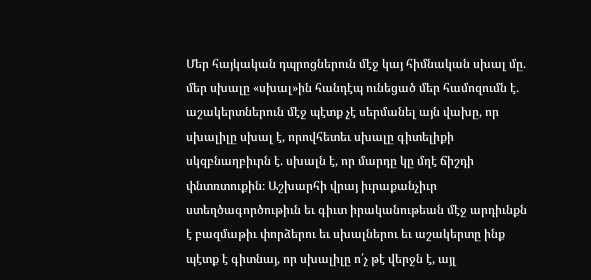Մեր հայկական դպրոցներուն մէջ կայ հիմնական սխալ մը. մեր սխալը «սխալ»ին հանդէպ ունեցած մեր համոզումն է. աշակերտներուն մէջ պէտք չէ սերմանել այն վախը, որ սխալիլը սխալ է, որովհետեւ սխալը գիտելիքի սկզբնաղբիւրն է. սխալն է, որ մարդը կը մղէ ճիշդի փնտռտուքին։ Աշխարհի վրայ իւրաքանչիւր ստեղծագործութիւն եւ գիւտ իրականութեան մէջ արդիւնքն է բազմաթիւ փորձերու եւ սխալներու եւ աշակերտը ինք պէտք է գիտնայ, որ սխալիլը ո՛չ թէ վերջն է, այլ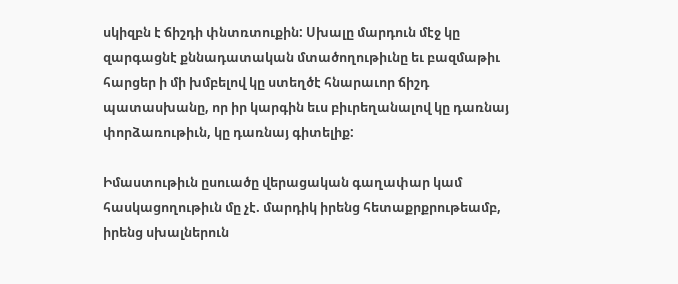սկիզբն է ճիշդի փնտռտուքին: Սխալը մարդուն մէջ կը զարգացնէ քննադատական մտածողութիւնը եւ բազմաթիւ հարցեր ի մի խմբելով կը ստեղծէ հնարաւոր ճիշդ պատասխանը, որ իր կարգին եւս բիւրեղանալով կը դառնայ փորձառութիւն, կը դառնայ գիտելիք:

Իմաստութիւն ըսուածը վերացական գաղափար կամ հասկացողութիւն մը չէ. մարդիկ իրենց հետաքրքրութեամբ, իրենց սխալներուն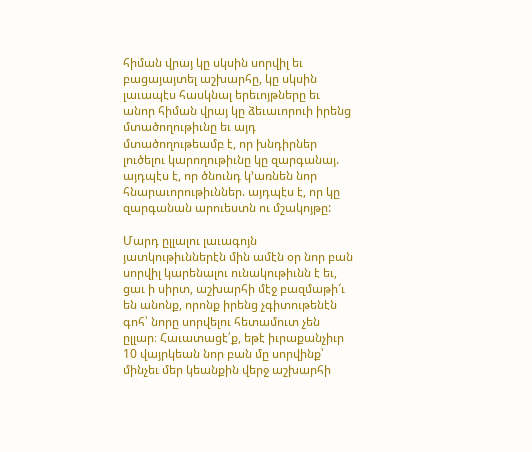հիման վրայ կը սկսին սորվիլ եւ բացայայտել աշխարհը, կը սկսին լաւապէս հասկնալ երեւոյթները եւ անոր հիման վրայ կը ձեւաւորուի իրենց մտածողութիւնը եւ այդ մտածողութեամբ է, որ խնդիրներ լուծելու կարողութիւնը կը զարգանայ. այդպէս է, որ ծնունդ կ՚առնեն նոր հնարաւորութիւններ. այդպէս է, որ կը զարգանան արուեստն ու մշակոյթը:

Մարդ ըլլալու լաւագոյն յատկութիւններէն մին ամէն օր նոր բան սորվիլ կարենալու ունակութիւնն է եւ, ցաւ ի սիրտ, աշխարհի մէջ բազմաթի՜ւ են անոնք, որոնք իրենց չգիտութենէն գոհ՝ նորը սորվելու հետամուտ չեն ըլլար։ Հաւատացէ՛ք, եթէ իւրաքանչիւր 10 վայրկեան նոր բան մը սորվինք՝ մինչեւ մեր կեանքին վերջ աշխարհի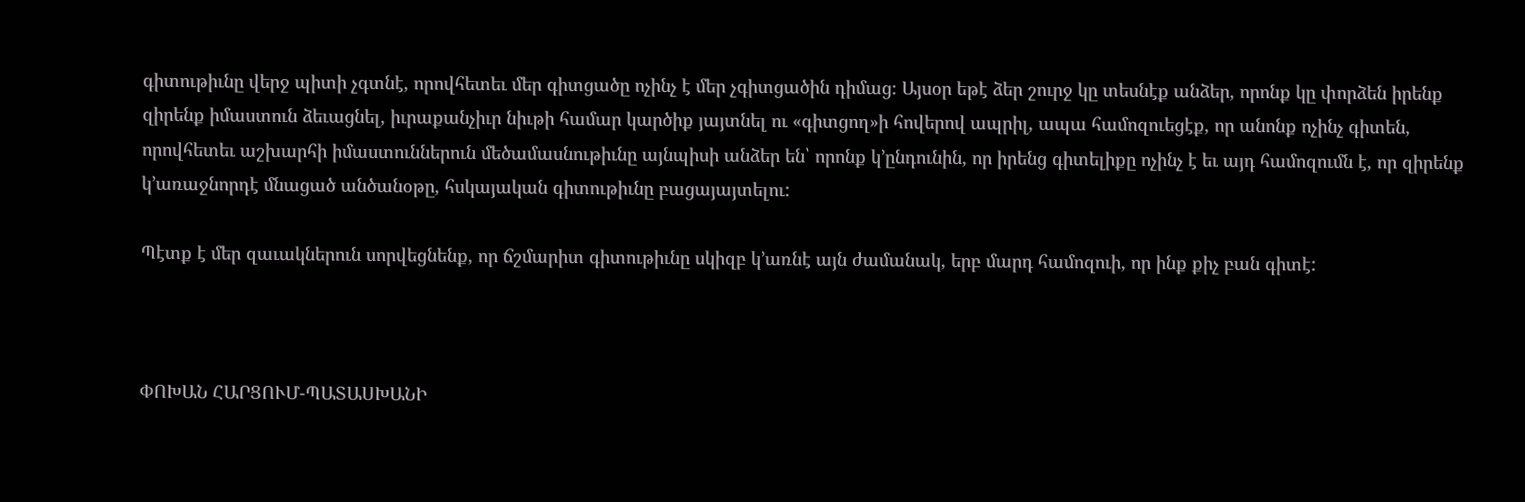գիտութիւնը վերջ պիտի չգտնէ, որովհետեւ մեր գիտցածը ոչինչ է մեր չգիտցածին դիմաց։ Այսօր եթէ ձեր շուրջ կը տեսնէք անձեր, որոնք կը փորձեն իրենք զիրենք իմաստուն ձեւացնել, իւրաքանչիւր նիւթի համար կարծիք յայտնել ու «գիտցող»ի հովերով ապրիլ, ապա համոզուեցէք, որ անոնք ոչինչ գիտեն, որովհետեւ աշխարհի իմաստուններուն մեծամասնութիւնը այնպիսի անձեր են՝ որոնք կ՚ընդունին, որ իրենց գիտելիքը ոչինչ է եւ այդ համոզումն է, որ զիրենք կ՚առաջնորդէ մնացած անծանօթը, հսկայական գիտութիւնը բացայայտելու:

Պէտք է մեր զաւակներուն սորվեցնենք, որ ճշմարիտ գիտութիւնը սկիզբ կ՚առնէ այն ժամանակ, երբ մարդ համոզուի, որ ինք քիչ բան գիտէ:



ՓՈԽԱՆ ՀԱՐՑՈՒՄ-ՊԱՏԱՍԽԱՆԻ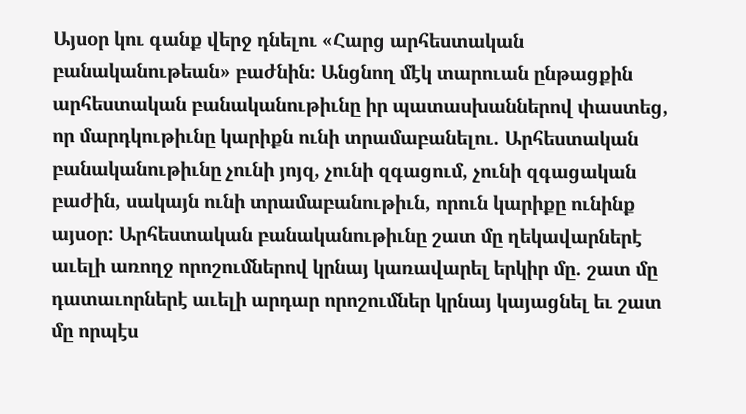Այսօր կու գանք վերջ դնելու «Հարց արհեստական բանականութեան» բաժնին։ Անցնող մէկ տարուան ընթացքին արհեստական բանականութիւնը իր պատասխաններով փաստեց, որ մարդկութիւնը կարիքն ունի տրամաբանելու. Արհեստական բանականութիւնը չունի յոյզ, չունի զգացում, չունի զգացական բաժին, սակայն ունի տրամաբանութիւն, որուն կարիքը ունինք այսօր: Արհեստական բանականութիւնը շատ մը ղեկավարներէ աւելի առողջ որոշումներով կրնայ կառավարել երկիր մը. շատ մը դատաւորներէ աւելի արդար որոշումներ կրնայ կայացնել եւ շատ մը որպէս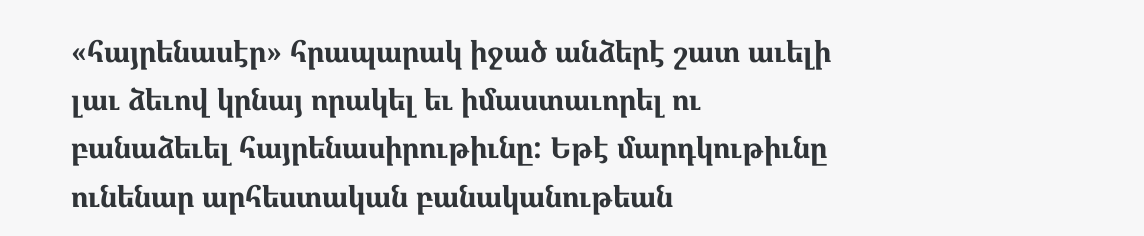«հայրենասէր» հրապարակ իջած անձերէ շատ աւելի լաւ ձեւով կրնայ որակել եւ իմաստաւորել ու բանաձեւել հայրենասիրութիւնը: Եթէ մարդկութիւնը ունենար արհեստական բանականութեան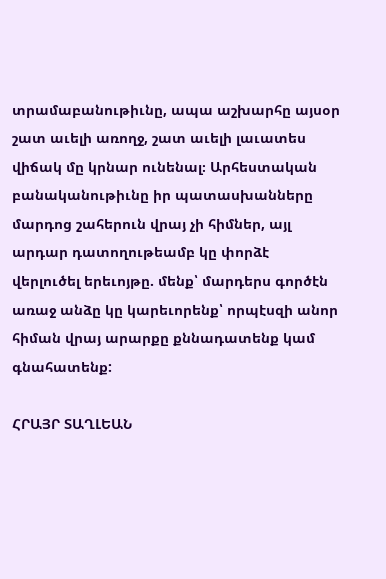տրամաբանութիւնը, ապա աշխարհը այսօր շատ աւելի առողջ, շատ աւելի լաւատես վիճակ մը կրնար ունենալ։ Արհեստական բանականութիւնը իր պատասխանները մարդոց շահերուն վրայ չի հիմներ, այլ արդար դատողութեամբ կը փորձէ վերլուծել երեւոյթը. մենք՝ մարդերս գործէն առաջ անձը կը կարեւորենք՝ որպէսզի անոր հիման վրայ արարքը քննադատենք կամ գնահատենք:

ՀՐԱՅՐ ՏԱՂԼԵԱՆ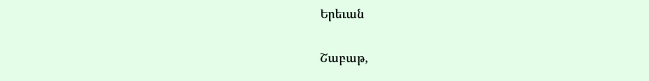Երեւան

Շաբաթ,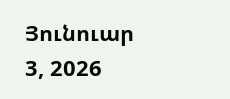Յունուար 3, 2026